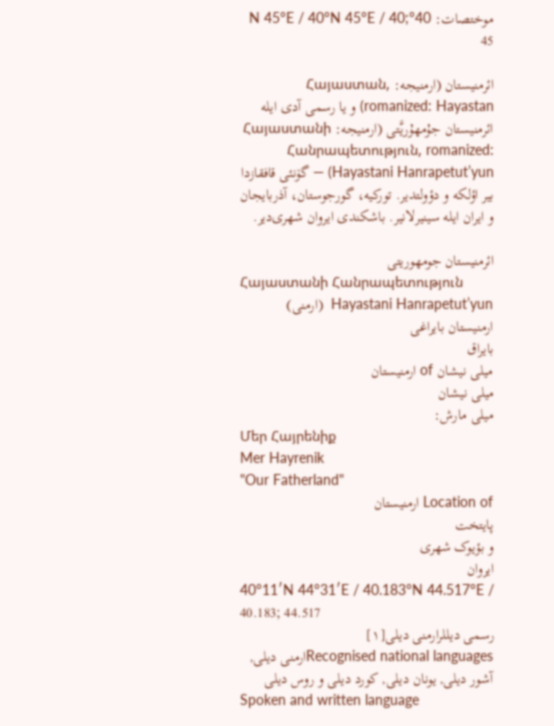موختصات: 40°N 45°E / 40°N 45°E / 40; 45

ائرمنیستان (ارمنیجه: Հայաստան, romanized: Hayastan) و یا رسمی آدی ایله ائرمنیستان جۇمهۇریَّتی (ارمنیجه: Հայաստանի Հանրապետություն, romanized: Hayastani Hanrapetut’yun) — گۆنئی قافقازدا بیر اؤلکه و دؤولتدیر. تورکیه، گورجوستان، آذربایجان و ایران ایله سینیرلانیر. باشکندی ایروان شهری‌دیر.

ائرمنیستان جومهوریتی
Հայաստանի Հանրապետություն
Hayastani Hanrapetut’yun  (ارمنی)
ارمنیستان بایراغی
بایراق
میلی نیشان of ارمنیستان
میلی نیشان
میلی مارش:
Մեր Հայրենիք
Mer Hayrenik
"Our Fatherland"
Location of ارمنیستان
پایتخت
و بؤیوک شهری
ایروان
40°11′N 44°31′E / 40.183°N 44.517°E / 40.183; 44.517
رسمی دیللرارمنی دیلی[۱]
Recognised national languagesارمنی دیلی, آشور دیلی, یونان دیلی, کورد دیلی و روس دیلی
Spoken and written language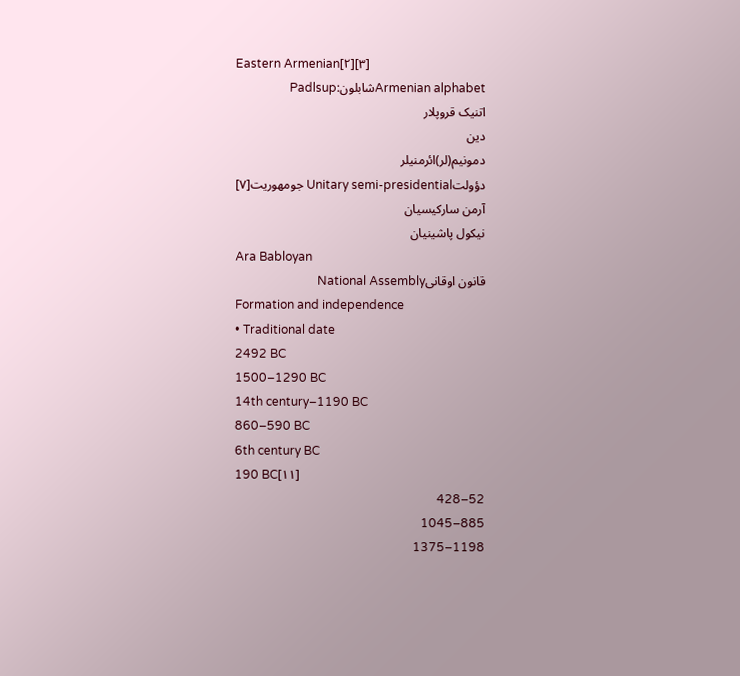Eastern Armenian[۲][۳]
Armenian alphabetشابلون:Padlsup
اتنیک قروپلار
دین
دمونیم(لر)ائرمنیلر
دؤولتUnitary semi-presidential جومهوریت[۷]
آرمن سارکیسیان
نیکول پاشینیان
Ara Babloyan
قانون اوقانیNational Assembly
Formation and independence
• Traditional date
2492 BC
1500–1290 BC
14th century–1190 BC
860–590 BC
6th century BC
190 BC[۱۱]
52–428
885–1045
1198–1375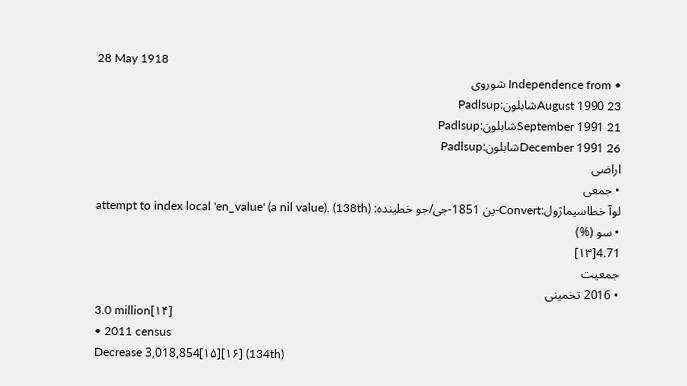28 May 1918
• Independence from شوروی
23 August 1990شابلون:Padlsup
21 September 1991شابلون:Padlsup
26 December 1991شابلون:Padlsup
اراضی
• جمعی
لوآ خطاسیماژول:Convert-ین 1851-جی/جو خطینده: attempt to index local 'en_value' (a nil value). (138th)
• سو (%)
4.71[۱۳]
جمعیت
• 2016 تخمینی
3.0 million[۱۴]
• 2011 census
Decrease 3,018,854[۱۵][۱۶] (134th)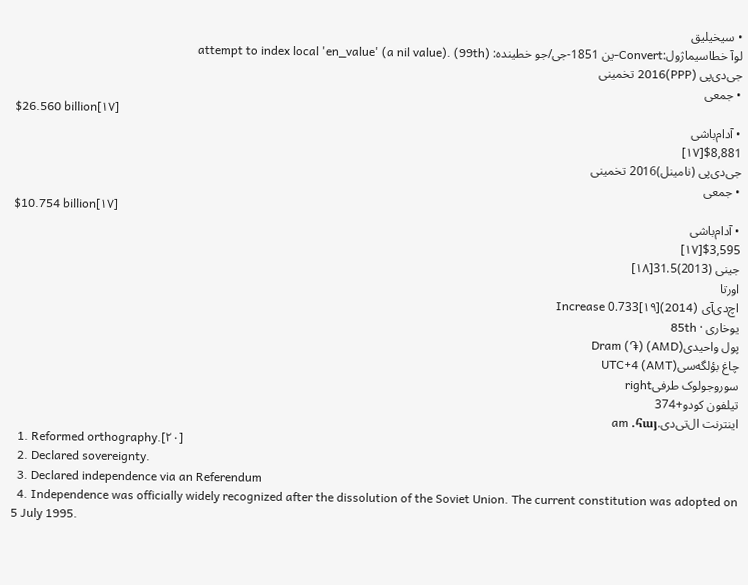• سیخیلیق
لوآ خطاسیماژول:Convert-ین 1851-جی/جو خطینده: attempt to index local 'en_value' (a nil value). (99th)
جی‌دی‌پی (PPP)2016 تخمینی
• جمعی
$26.560 billion[۱۷]
• آدام‌باشی
$8,881[۱۷]
جی‌دی‌پی (نامینل)2016 تخمینی
• جمعی
$10.754 billion[۱۷]
• آدام‌باشی
$3,595[۱۷]
جینی (2013)31.5[۱۸]
اورتا
اچ‌دی‌آی (2014)Increase 0.733[۱۹]
یوخاری · 85th
پول واحیدیDram (֏) (AMD)
چاغ بؤلگه‌سیUTC+4 (AMT)
سوروجولوک طرفیright
تیلفون کودو+374
اینترنت ال‌تی‌دی.am .հայ
  1. Reformed orthography.[۲۰]
  2. Declared sovereignty.
  3. Declared independence via an Referendum
  4. Independence was officially widely recognized after the dissolution of the Soviet Union. The current constitution was adopted on 5 July 1995.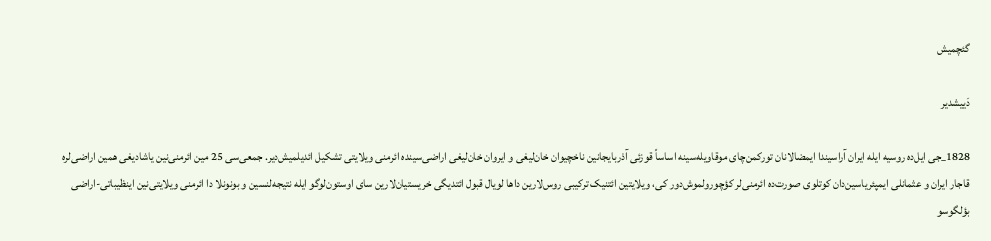گئچمیش

دَییشدیر

1828_جی ایل‌ده روسیه ایله ایران آراسیندا ایمضالانان تورکمن‌چای موقاویله‌سینه اساساً قوزئی آذربایجانین ناخچیوان خان‌لیغی و ایروان خان‌لیغی اراضی‌سینده ائرمنی ویلایتی تشکیل ائدیلمیش‌دیر. جمعی‌سی 25 مین ائرمنی‌نین یاشادیغی همین اراضی‌لره قاجار ایران و عثمانلی ایمپئریاسین‌دان کوتلوی صورت‌ده ائرمنی‌لر کؤچورولموش‌دور کی، ویلایتین ائتنیک ترکیبی روس‌لارین داها لویال قبول ائتدیگی خریستیان‌لارین سای اوستون‌لوگو ایله نتیجه‌لنسین و بونونلا دا ائرمنی ویلایتی‌نین اینظیباتی-اراضی بؤلگوسو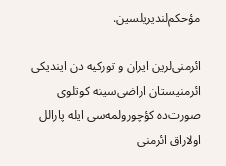مؤحکم‌لندیریلسین.

ائرمنی‌لرین ایران و تورکیه دن ایندیکی ائرمنیستان اراضی‌سینه کوتلوی صورت‌ده کؤچورولمه‌سی ایله پارالل اولاراق ائرمنی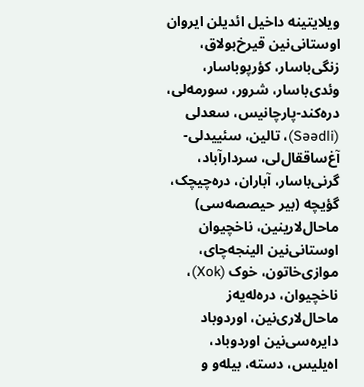ویلایتینه داخیل ائدیلن ایروان اوستانی‌نین قیرخ‌بولاق، زنگی‌باسار، کؤرپوباسار، وئدی‌باسار، شرور، سورمه‌لی، دره‌کند-پارچانیس، سعدلی (Səədli)، تالین، سئییدلی-آغ‌ساققال‌لی، سردارآباد، گرنی‌باسار، آباران، دره‌چیچک، گؤیچه (بیر حیصصه‌سی) ماحال‌لارینین، ناخچیوان اوستانی‌نین الینجه‌چای، موازی‌خاتون، خوک (Xok)، ناخچیوان، دره‌له‌یه‌ز ماحال‌لاری‌نین، اوردوباد دایره‌سی‌نین اوردوباد، اه‌یلیس، دسته، بیله‌و و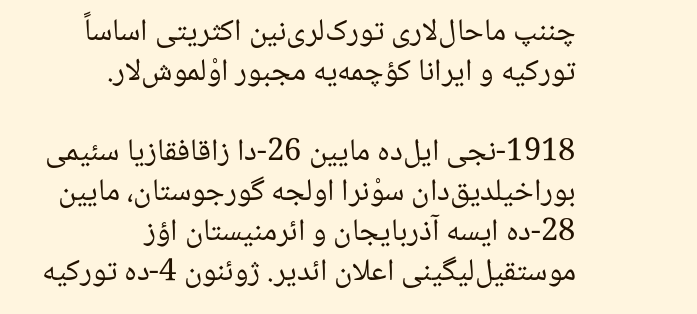چننپ ماحال‌لاری تورک‌لری‌نین اکثریتی اساساً تورکیه و ایرانا کؤچمه‌یه مجبور اوْلموش‌لار.

1918-نجی ایل‌ده مایین 26-دا زاقافقازیا سئیمی بوراخیلدیق‌دان سوْنرا اولجه گورجوستان، مایین 28-ده ایسه آذربایجان و ائرمنیستان اؤز موستقیل‌لیگینی اعلان ائدیر. ژوئنون 4-ده تورکیه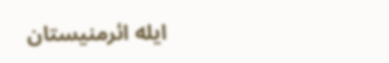ایله ائرمنیستان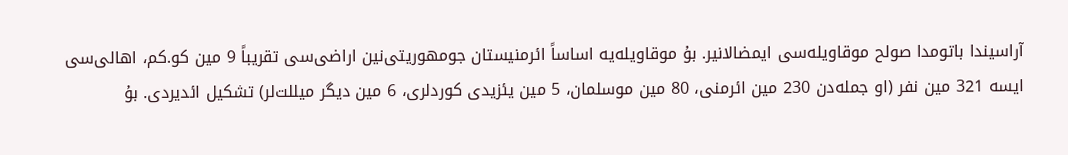آراسیندا باتومدا صولح موقاویله‌سی ایمضالانیر. بۇ موقاویله‌یه اساساً ائرمنیستان جومهوریتی‌نین اراضی‌سی تقریباً 9 مین کو.کم، اهالی‌سی ایسه 321 مین نفر (او جمله‌دن 230 مین ائرمنی، 80 مین موسلمان، 5 مین یئزیدی کوردلری، 6 مین دیگر میللت‌لر) تشکیل ائدیردی. بۇ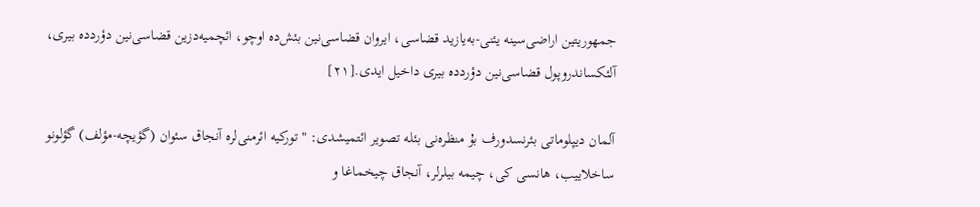جمهوریتین اراضی‌سینه یئنی-به‌یازید قضاسی، ایروان قضاسی‌نین بئش‌ده اوچو، ائچمیه‌دزین قضاسی‌نین دؤردده بیری، آلئکساندروپول قضاسی‌نین دؤردده بیری داخیل ایدی.[۲۱]

آلمان دیپلوماتی بئرنسدورف بۇ منظره‌نی بئله تصویر ائتمیشدی: "تورکیه ائرمنی‌لره آنجاق سئوان (گؤیچه-مؤلف) گؤلونو ساخلاییب، هانسی کی، چیمه بیلرلر، آنجاق چیخماغا و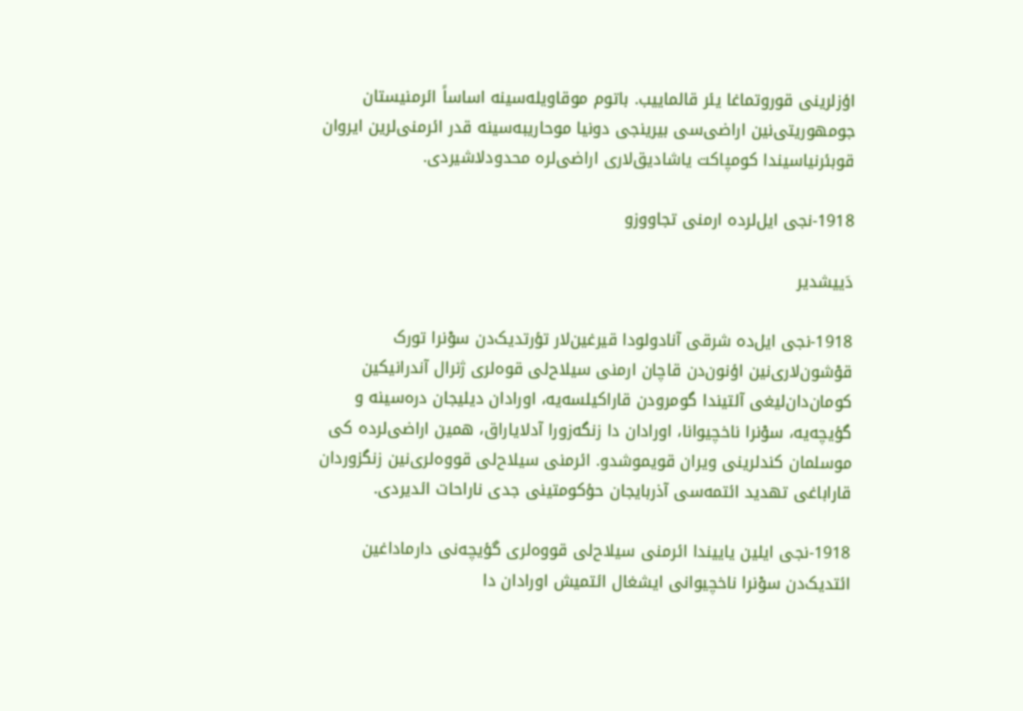اؤزلرینی قوروتماغا یئر قالماییب. باتوم موقاویله‌سینه اساساً ائرمنیستان جومهوریتی‌نین اراضی‌سی بیرینجی دونیا موحاریبه‌سینه قدر ائرمنی‌لرین ایروان قوبئرنیاسیندا کومپاکت یاشادیق‌لاری اراضی‌لره محدودلاشیردی.

1918-نجی ایل‌لرده ارمنی تجاووزو

دَییشدیر

1918-نجی ایل‌ده شرقی آنادولودا قیرغین‌لار تؤرتدیک‌دن سوْنرا تورک قوْشون‌لاری‌نین اؤنون‌دن قاچان ارمنی سیلاح‌لی قوه‌لری ژنرال آندرانیکین کومان‌دان‌لیغی آلتیندا گومرودن قاراکیلسه‌یه، اورادان دیلیجان دره‌سینه و گؤیچه‌یه، سوْنرا ناخچیوانا، اورادان دا زنگه‌زورا آدلایاراق، همین اراضی‌لرده کی موسلمان کندلرینی ویران قویموشدو. ائرمنی سیلاح‌لی قووه‌لری‌نین زنگزوردان قاراباغی تهدید ائتمه‌سی آذربایجان حؤکومتینی جدی ناراحات ائدیردی.

1918-نجی ایلین یاییندا ائرمنی سیلاح‌لی قووه‌لری گؤیچه‌نی دارماداغین ائتدیک‌دن سوْنرا ناخچیوانی ایشغال ائتمیش اورادان دا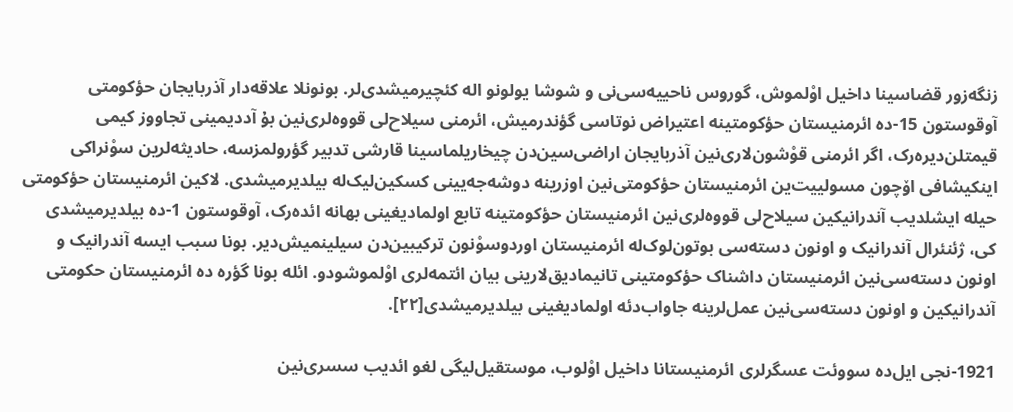زنگه‌زور قضاسینا داخیل اوْلموش، گوروس ناحییه‌سی‌نی و شوشا یولونو اله کئچیرمیشدی‌لر. بونونلا علاقه‌دار آذربایجان حؤکومتی آوقوستون 15-ده ائرمنیستان حؤکومتینه اعتیراض نوتاسی گؤندرمیش، ائرمنی سیلاح‌لی قووه‌لری‌نین بۇ آددیمینی تجاووز کیمی قیمتلن‌دیره‌رک، اگر ائرمنی قوْشون‌لاری‌نین آذربایجان اراضی‌سین‌دن چیخاریلماسینا قارشی تدبیر گؤرولمزسه، حادیثه‌لرین سوْنراکی اینکیشافی اۆچون مسولییت‌ین ائرمنیستان حؤکومتی‌نین اوزرینه دوشه‌جه‌یینی کسکین‌لیک‌له بیلدیرمیشدی. لاکین ائرمنیستان حؤکومتی حیله ایشلدیب آندرانیکین سیلاح‌لی قووه‌لری‌نین ائرمنیستان حؤکومتینه تابع اولمادیغینی بهانه ائده‌رک، آوقوستون 1-ده بیلدیرمیشدی کی، ژئنئرال آندرانیک و اونون دسته‌سی بوتون‌لوک‌له ائرمنیستان اوردوسوْنون ترکیبین‌دن سیلینمیش‌دیر. بونا سبب ایسه آندرانیک و اونون دسته‌سی‌نین ائرمنیستان داشناک حؤکومتینی تانیمادیق‌لارینی بیان ائتمه‌لری اوْلموشودو. ائله بونا گؤره ده ائرمنیستان حکومتی آندرانیکین و اونون دسته‌سی‌نین عمل‌لرینه جاواب‌دئه اولمادیغینی بیلدیرمیشدی[۲۲].

1921-نجی ایل‌ده سووئت عسگرلری ائرمنیستانا داخیل اوْلوب، موستقیل‌لیگی لغو ائدیب سسری‌نین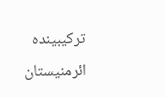ترکیبینده ائرمنیستان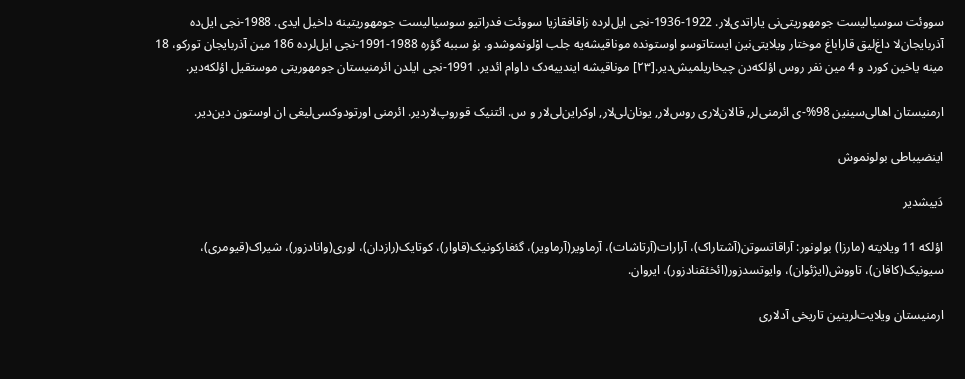سووئت سوسیالیست جومهوریتی‌نی یاراتدی‌لار. 1922-1936-نجی ایل‌لرده زاقافقازیا سووئت فدراتیو سوسیالیست جومهوریتینه داخیل ایدی. 1988-نجی ایل‌ده آذربایجان‌لا داغ‌لیق قاراباغ موختار ویلایتی‌نین ایستاتوسو اوستونده موناقیشه‌یه جلب اوْلونموشدو. بۇ سببه گؤره 1988-1991-نجی ایل‌لرده 186 مین آذربایجان تورکو، 18 مینه یاخین کورد و 4 مین نفر روس اؤلکه‌دن چیخاریلمیش‌دیر.[۲۳] موناقیشه ایندییه‌دک داوام ائدیر. 1991-نجی ایلدن ائرمنیستان جومهوریتی موستقیل اؤلکه‌دیر.

ارمنیستان اهالی‌سینین 98%-ی ائرمنی‌لر, قالان‌لاری روس‌لار, یونان‌لی‌لار, اوکراین‌لی‌لار و س. ائتنیک قوروپ‌لاردیر. ائرمنی اورتودوکسی‌لیغی ان اوستون دین‌دیر.

اینضیباطی بولونموش

دَییشدیر

اؤلکه 11 ویلایته (مارزا) بولونور: آراقاتسوتن(آشتاراک)، آرارات(آرتاشات)، آرماویر(آرماویر)، گئغارکونیک(قاوار)، کوتایک(رازدان)، لوری(وانادزور)، شیراک(قیومری)، سیونیک(کافان)، تاووش(ایژئوان)، وایوتسدزور(ائخئقنادزور)، ایروان.

ارمنیستان ویلایت‌لرینین تاریخی آدلاری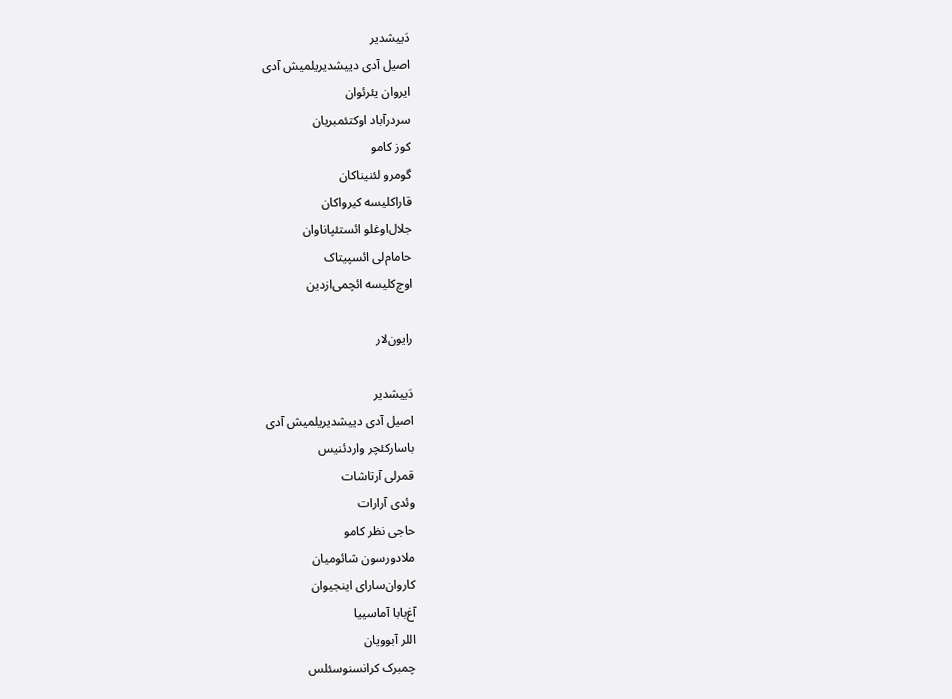دَییشدیر
اصیل آدی دییشدیریلمیش آدی
ایروان یئرئوان
سردرآباد اوکتئمبریان
کوز کامو
گومرو لئنیناکان
قاراکلیسه کیرواکان
جلال‌اوغلو ائستئپاناوان
حامام‌لی ائسپیتاک
اوچ‌کلیسه ائچمی‌ازدین

رایون‌لار

دَییشدیر
اصیل آدی دییشدیریلمیش آدی
باسارکئچر واردئنیس
قمرلی آرتاشات
وئدی آرارات
حاجی نظر کامو
ملادورسون شائومیان
کاروان‌سارای اینجیوان
آغ‌بابا آماسییا
اللر آبوویان
چمبرک کرانسنوسئلس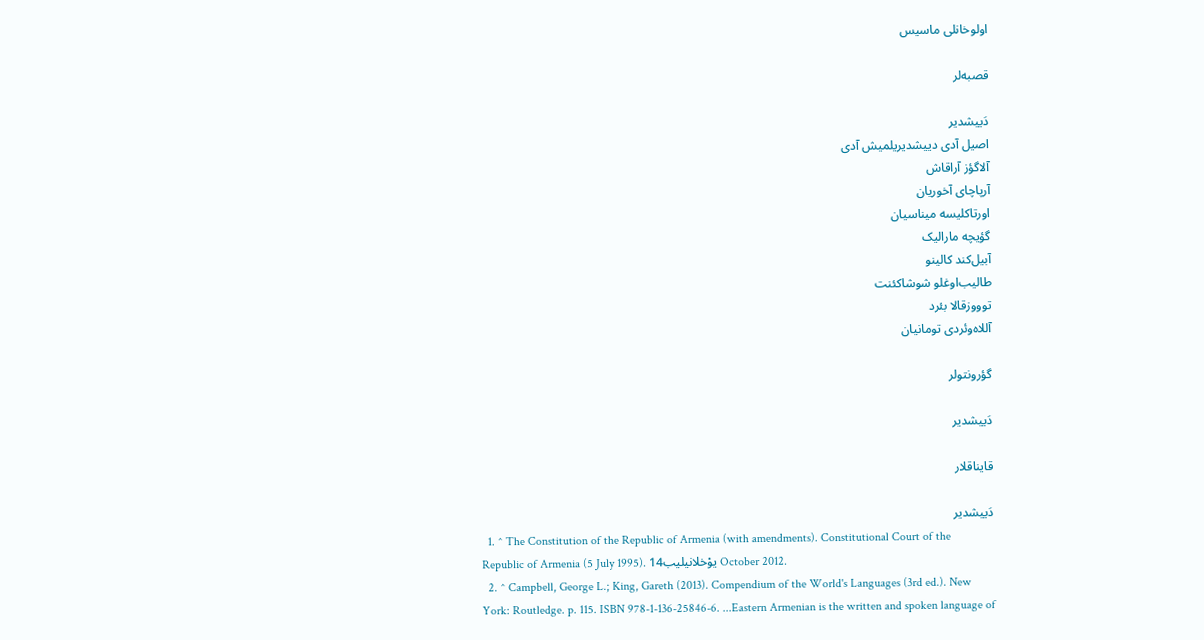اولوخانلی ماسیس

قصبه‌لر

دَییشدیر
اصیل آدی دییشدیریلمیش آدی
آلاگؤز آراقاش
آرپاچای آخوریان
اورتاکلیسه میناسیان
گؤیچه مارالیک
آبیل‌کند کالینو
طالیب‌اوغلو شوشاکئنت
توووزقالا بئرد
آللاه‌وئردی تومانیان

گؤرونتولر

دَییشدیر

قایناقلار

دَییشدیر
  1. ^ The Constitution of the Republic of Armenia (with amendments). Constitutional Court of the Republic of Armenia (5 July 1995). یوْخلانیلیب14 October 2012.
  2. ^ Campbell, George L.; King, Gareth (2013). Compendium of the World's Languages (3rd ed.). New York: Routledge. p. 115. ISBN 978-1-136-25846-6. ...Eastern Armenian is the written and spoken language of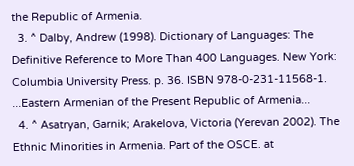the Republic of Armenia.
  3. ^ Dalby, Andrew (1998). Dictionary of Languages: The Definitive Reference to More Than 400 Languages. New York: Columbia University Press. p. 36. ISBN 978-0-231-11568-1. ...Eastern Armenian of the Present Republic of Armenia...
  4. ^ Asatryan, Garnik; Arakelova, Victoria (Yerevan 2002). The Ethnic Minorities in Armenia. Part of the OSCE. at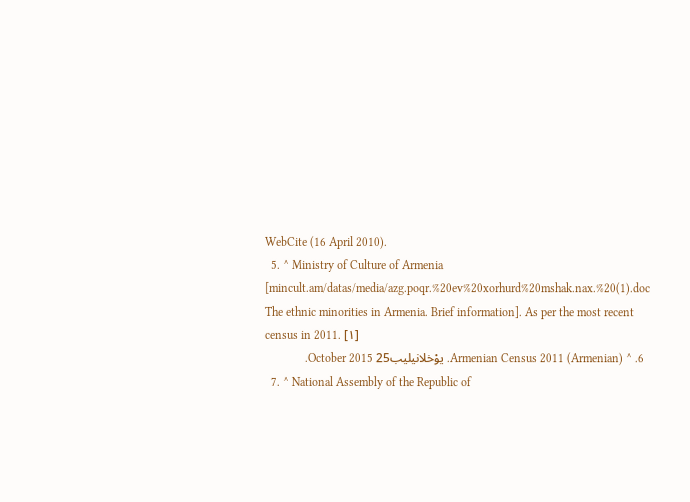WebCite (16 April 2010).
  5. ^ Ministry of Culture of Armenia [mincult.am/datas/media/azg.poqr.%20ev%20xorhurd%20mshak.nax.%20(1).doc The ethnic minorities in Armenia. Brief information]. As per the most recent census in 2011. [۱]
  6. ^ Armenian Census 2011 (Armenian). یوْخلانیلیب25 October 2015.
  7. ^ National Assembly of the Republic of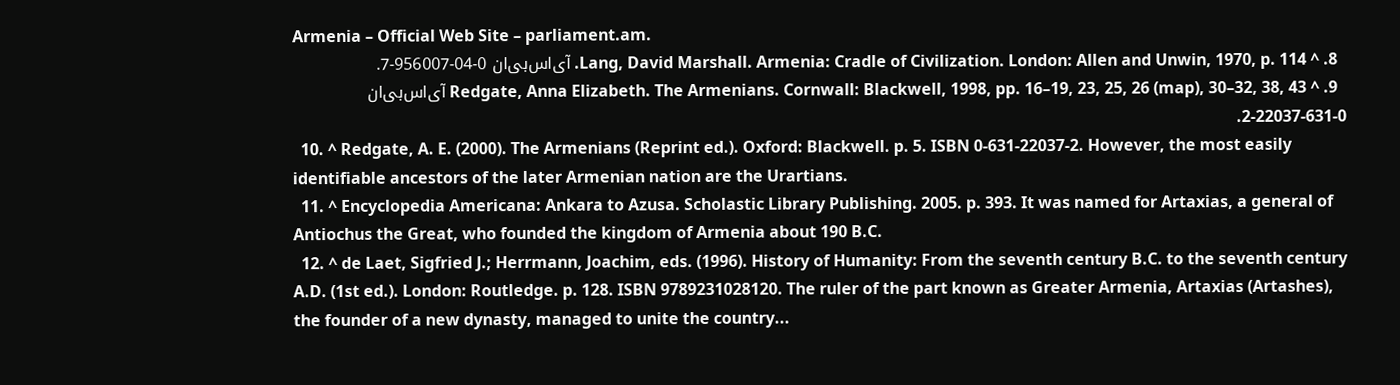Armenia – Official Web Site – parliament.am.
  8. ^ Lang, David Marshall. Armenia: Cradle of Civilization. London: Allen and Unwin, 1970, p. 114. آی‌اس‌بی‌ان 0-04-956007-7.
  9. ^ Redgate, Anna Elizabeth. The Armenians. Cornwall: Blackwell, 1998, pp. 16–19, 23, 25, 26 (map), 30–32, 38, 43 آی‌اس‌بی‌ان 0-631-22037-2.
  10. ^ Redgate, A. E. (2000). The Armenians (Reprint ed.). Oxford: Blackwell. p. 5. ISBN 0-631-22037-2. However, the most easily identifiable ancestors of the later Armenian nation are the Urartians.
  11. ^ Encyclopedia Americana: Ankara to Azusa. Scholastic Library Publishing. 2005. p. 393. It was named for Artaxias, a general of Antiochus the Great, who founded the kingdom of Armenia about 190 B.C.
  12. ^ de Laet, Sigfried J.; Herrmann, Joachim, eds. (1996). History of Humanity: From the seventh century B.C. to the seventh century A.D. (1st ed.). London: Routledge. p. 128. ISBN 9789231028120. The ruler of the part known as Greater Armenia, Artaxias (Artashes), the founder of a new dynasty, managed to unite the country...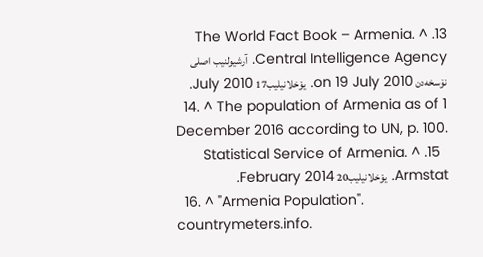13. ^ The World Fact Book – Armenia. Central Intelligence Agency. آرشیولنیب اصلی نۆسخه‌دن on 19 July 2010. یوْخلانیلیب17 July 2010.
  14. ^ The population of Armenia as of 1 December 2016 according to UN, p. 100.
  15. ^ Statistical Service of Armenia. Armstat. یوْخلانیلیب20 February 2014.
  16. ^ "Armenia Population". countrymeters.info.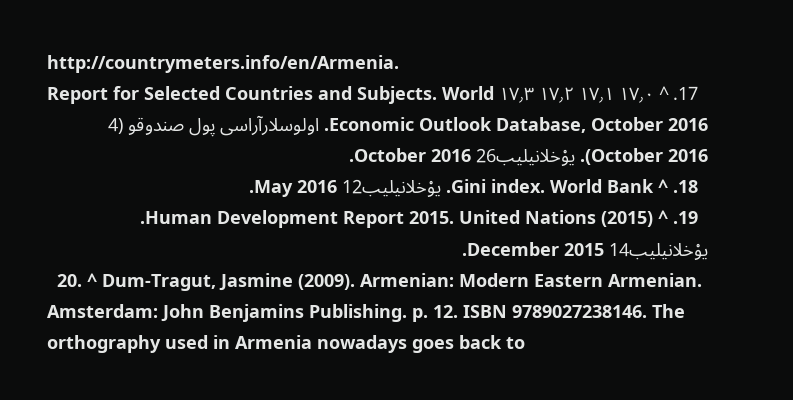http://countrymeters.info/en/Armenia.
  17. ^ ۱۷٫۰ ۱۷٫۱ ۱۷٫۲ ۱۷٫۳ Report for Selected Countries and Subjects. World Economic Outlook Database, October 2016. اولوسلارآراسی پول صندوقو (4 October 2016). یوْخلانیلیب26 October 2016.
  18. ^ Gini index. World Bank. یوْخلانیلیب12 May 2016.
  19. ^ Human Development Report 2015. United Nations (2015). یوْخلانیلیب14 December 2015.
  20. ^ Dum-Tragut, Jasmine (2009). Armenian: Modern Eastern Armenian. Amsterdam: John Benjamins Publishing. p. 12. ISBN 9789027238146. The orthography used in Armenia nowadays goes back to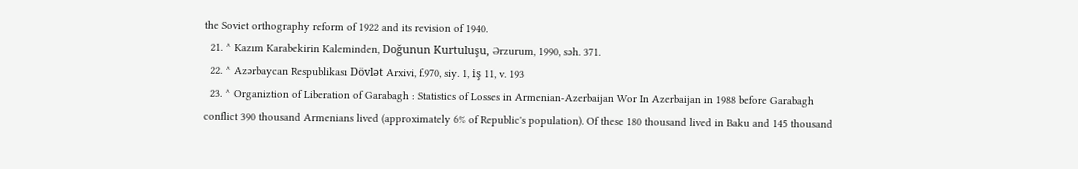the Soviet orthography reform of 1922 and its revision of 1940.
  21. ^ Kazım Karabekirin Kaleminden, Doğunun Kurtuluşu, Ərzurum, 1990, səh. 371.
  22. ^ Azərbaycan Respublikası Dövlət Arxivi, f.970, siy. 1, iş 11, v. 193
  23. ^ Organiztion of Liberation of Garabagh : Statistics of Losses in Armenian-Azerbaijan Wor In Azerbaijan in 1988 before Garabagh conflict 390 thousand Armenians lived (approximately 6% of Republic's population). Of these 180 thousand lived in Baku and 145 thousand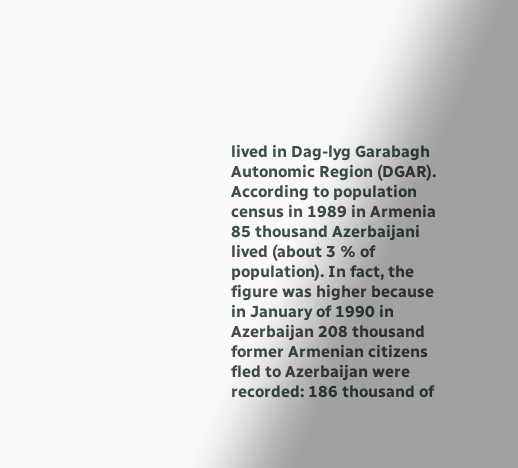lived in Dag-lyg Garabagh Autonomic Region (DGAR). According to population census in 1989 in Armenia 85 thousand Azerbaijani lived (about 3 % of population). In fact, the figure was higher because in January of 1990 in Azerbaijan 208 thousand former Armenian citizens fled to Azerbaijan were recorded: 186 thousand of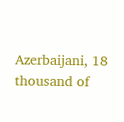Azerbaijani, 18 thousand of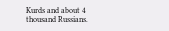Kurds and about 4 thousand Russians.